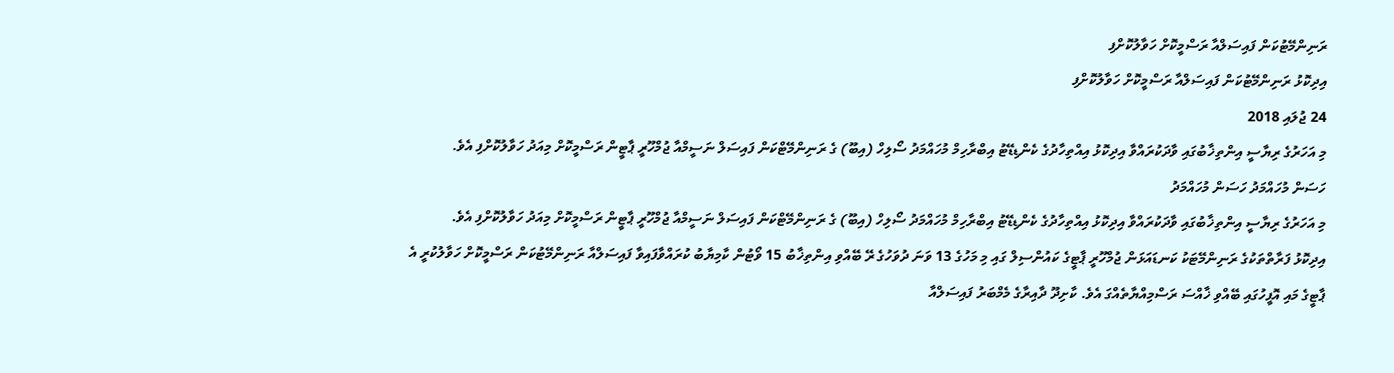ރަނިންމޭޓުކަން ފައިސަލްއާ ރަސްމީކޮށް ހަވާލުކޮށްފި
އިދިކޮޅު ރަނިންމޭޓުކަން ފައިސަލްއާ ރަސްމީކޮށް ހަވާލުކޮށްފި
24 ޖުލައި 2018
މި އަހަރުގެ ރިޔާސީ އިންތިޚާބުގައި ވާދަކުރައްވާ އިދިކޮޅު އިއްތިހާދުގެ ކެންޑިޑޭޓު އިބްރާހިމް މުހައްމަދު ސޯލިހް (އިބޫ) ގެ ރަނިންމޭޓްކަން ފައިސަލް ނަސީމްއާ ޖުމްހޫރީ ޕާޓީން ރަސްމީކޮށް މިއަދު ހަވާލުކޮށްފި އެވެ.
ހަސަން މުހައްމަދު ހަސަން މުހައްމަދު
މި އަހަރުގެ ރިޔާސީ އިންތިޚާބުގައި ވާދަކުރައްވާ އިދިކޮޅު އިއްތިހާދުގެ ކެންޑިޑޭޓު އިބްރާހިމް މުހައްމަދު ސޯލިހް (އިބޫ) ގެ ރަނިންމޭޓްކަން ފައިސަލް ނަސީމްއާ ޖުމްހޫރީ ޕާޓީން ރަސްމީކޮށް މިއަދު ހަވާލުކޮށްފި އެވެ.
އިދިކޮޅު ފަރާތްތަކުގެ ރަނިންމޭޓަކު ކަނޑައަޅަން ޖުމްހޫރީ ޕާޓީގެ ކައުންސިލް ގައި މި މަހުގެ 13 ވަނަ ދުވަހުގެ ރޭ ބޭއްވި އިންތިޚާބު 15 ވޯޓުން ކާމިޔާބު ކުރައްވާފައިވާ ފައިސަލްއާ ރަނިންމޭޓުކަން ރަސްމީކޮށް ހަވާލުކުރީ އެ ޕާޓީގެ މައި އޮފީހުގައި ބޭއްވި ޚާއްސަ ރަސްމިއްޔާތެއްގަ އެވެ. ކާށިދޫ ދާއިރާގެ މެމްބަރު ފައިސަލްއާ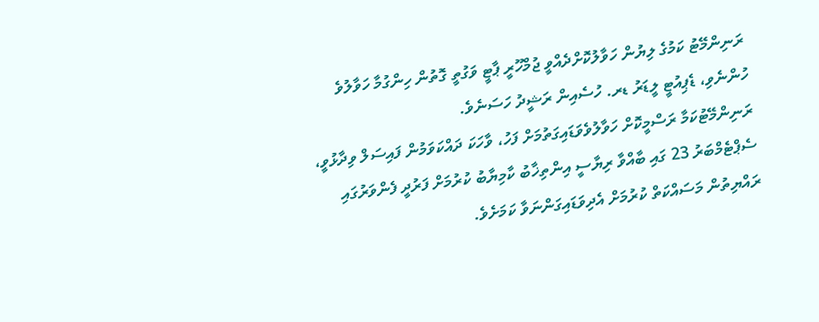ރަނިންމޭޓު ކަމުގެ ލިޔުން ހަވާލުކޮށްދެއްވީ ޖުމްހޫރީ ޕާޓީ ވަގުތީ ގޮތުން ހިންގުމާ ހަވާލުވެ ހުންނެވި، ޑެޕިއުޓީ ލީޑަރު ޑރ. ހުސެއިން ރަޝީދު ހަސަނެވެ.
ރަނިންމޭޓުކަމާ ރަސްމީކޮށް ހަވާލުވެވަޑައިގަތުމަށް ފަހު، ވާހަކަ ދައްކަވަމުން ފައިސަލް ވިދާޅުވީ، ސެޕްޓެމްބަރު 23 ގައި ބާއްވާ ރިޔާސީ އިންތިޚާބު ކާމިޔާބު ކުރުމަށް ފަރުދީ ފެންވަރުގައި ރައްޔިތުން މަސައްކަތް ކުރުމަށް އެދިވަޑައިގަންނަވާ ކަމަށެވެ.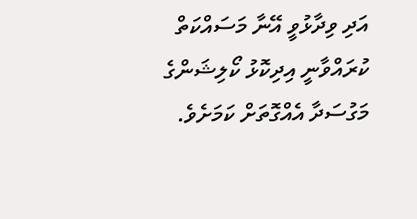އަދި ވިދާޅުވީ އޭނާ މަސައްކަތް ކުރައްވާނީ އިދިކޮޅު ކޯލިޝަންގެ މަގުސަދާ އެއްގޮތަށް ކަމަށެވެ.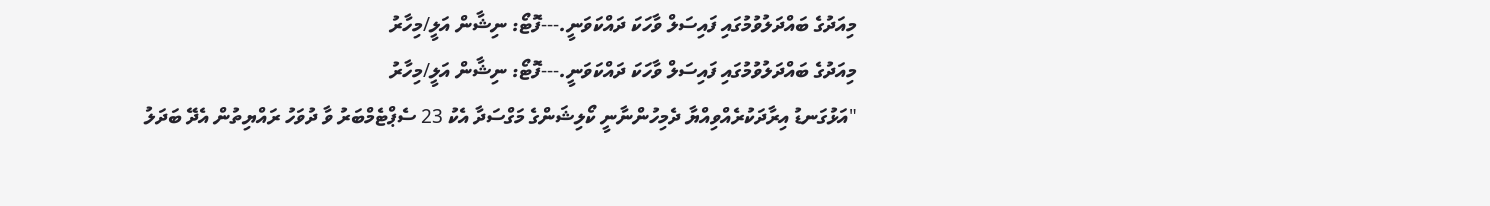މިއަދުގެ ބައްދަލުވުމުގައި ފައިސަލް ވާހަކަ ދައްކަވަނީ.---ފޮޓޯ: ނިޝާން އަލީ/މިހާރު
މިއަދުގެ ބައްދަލުވުމުގައި ފައިސަލް ވާހަކަ ދައްކަވަނީ.---ފޮޓޯ: ނިޝާން އަލީ/މިހާރު
"އަޅުގަނޑު އިރާދަކުރެއްވިއްޔާ ދެމިހުންނާނީ ކޯލިޝަންގެ މަގްސަދާ އެކު 23 ސެޕްޓެމްބަރު ވާ ދުވަހު ރައްޔިތުން އެދޭ ބަދަލު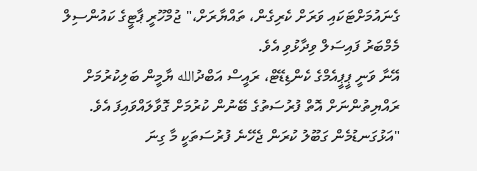ގެނައުމަށްޓަކައި ވަރަށް ކެރިގެން، ތައްޔާރަށް،" ޖުމްހޫރީ ޕާޓީގެ ކައުންސިލް މެމްބަރު ފައިސަލް ވިދާޅުވި އެވެ.
އޭނާ ވަނީ ޕީޕީއެމްގެ ކެންޑިޑޭޓް، ރައީސް އަބްދުالله ޔާމީން ބަލިކުރުމަށް ރައްޔިތުންނަށް އޮތް ފުރުސަތުގެ ބޭނުން ކުރުމަށް ގޮވާލައްވައިފަ އެވެ.
"އަޅުގަނޑުމެން ގަބޫލު ކުރަން ޖެހޭނެ ފުރުސަތަކީ މާ ގިނަ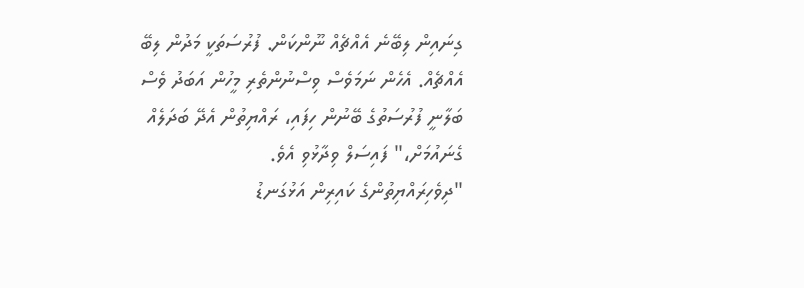ގިނައިން ލިބޭނެ އެއްޗެއް ނޫންކަން. ފުރުސަތަކީ މަދުން ލިބޭ އެއްޗެއް. އެހެން ނަމަވެސް ވިސްނުންތެރި މީހުން އަބަދު ވެސް ބަލާނީ ފުރުސަތުގެ ބޭނުން ހިފައި، ރައްޔިތުން އެދޭ ބަދަލެއް ގެނައުމަށް،" ފައިސަލް ވިދާޅުވި އެވެ.
"ދިވެހިރައްޔިތުންގެ ކައިރިން އަޅުގަނޑު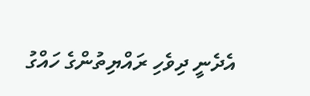އެދެނީ ދިވެހި ރައްޔިތުންގެ ހައްގު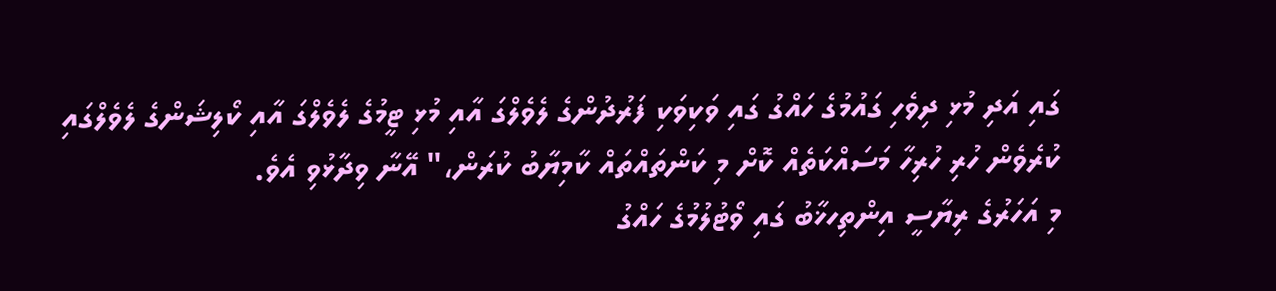ގައި އަދި މުޅި ދިވެހި ގައުމުގެ ހައްގު ގައި ވަކިވަކި ފަރުދުންގެ ލެވެލްގަ އާއި މުޅި ޓީމުގެ ލެވެލްގަ އާއި ކޯލިޝަންގެ ލެވެލްގައި ކުރެވެން ހުރި ހުރިހާ މަސައްކަތެއް ކޮށް މި ކަންތައްތައް ކާމިޔާބު ކުރަން،" އޭނާ ވިދާޅުވި އެވެ.
މި އަހަރުގެ ރިޔާސީ އިންތިހޚާބު ގައި ވޯޓުލުމުގެ ހައްގު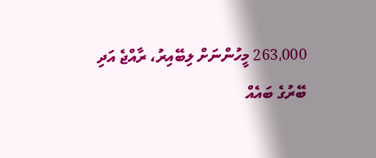263،000 މީހުންނަށް ލިބޭއިރު، ރާއްޖެ އަދި ބޭރުގެ ބައެއް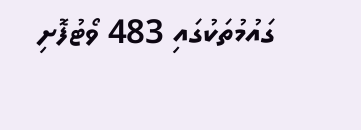ގައުމުތަކުގައި 483 ވޯޓުފޮށި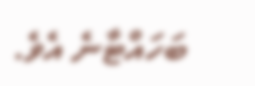ބަހައްޓާނެ އެވެ.